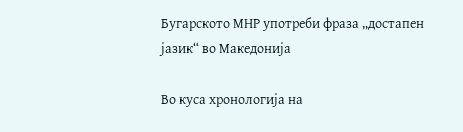Бугарското МНР употреби фраза „достапен јазик“ во Македонија

Во куса хронологија на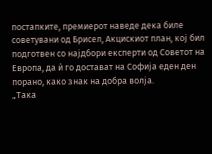постапките, премиерот наведе дека биле советувани од Брисел, Акцискиот план, кој бил подготвен со најдбори експерти од Советот на Европа, да ѝ го достават на Софија еден ден порано, како знак на добра волја.
„Така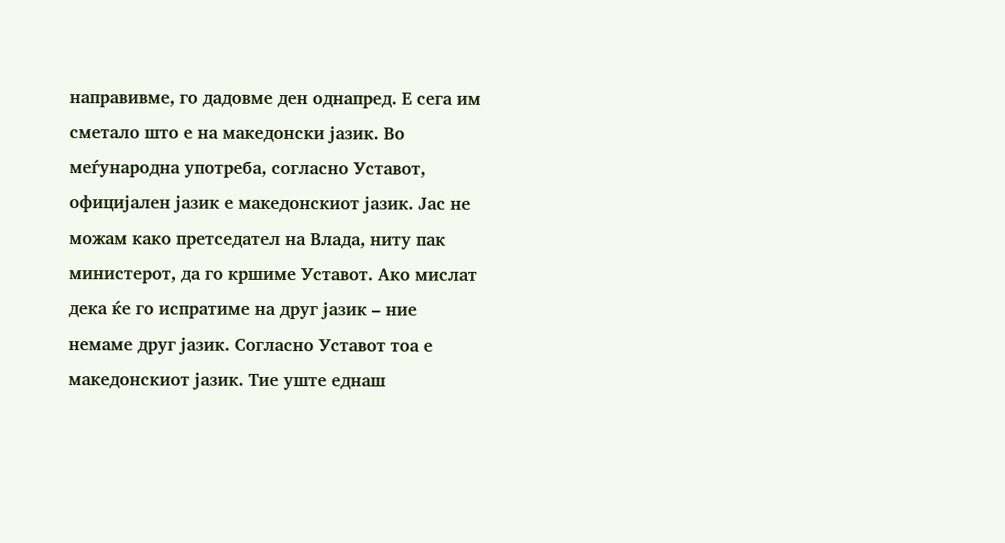направивме, го дадовме ден однапред. Е сега им сметало што е на македонски јазик. Во меѓународна употреба, согласно Уставот, официјален јазик е македонскиот јазик. Јас не можам како претседател на Влада, ниту пак министерот, да го кршиме Уставот. Ако мислат дека ќе го испратиме на друг јазик – ние немаме друг јазик. Согласно Уставот тоа е македонскиот јазик. Тие уште еднаш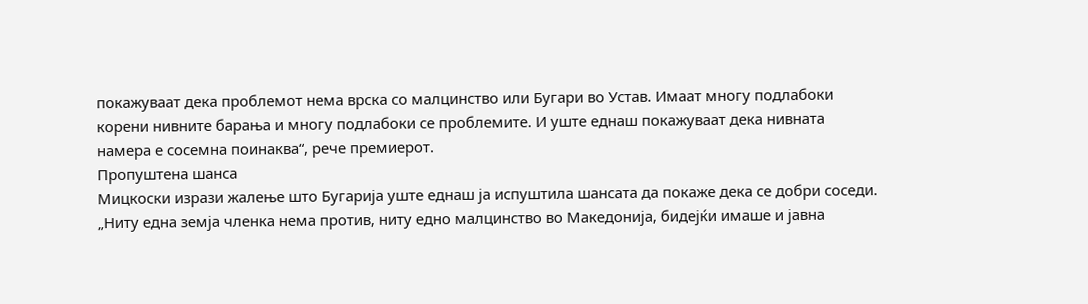покажуваат дека проблемот нема врска со малцинство или Бугари во Устав. Имаат многу подлабоки корени нивните барања и многу подлабоки се проблемите. И уште еднаш покажуваат дека нивната намера е сосемна поинаква“, рече премиерот.
Пропуштена шанса
Мицкоски изрази жалење што Бугарија уште еднаш ја испуштила шансата да покаже дека се добри соседи.
„Ниту една земја членка нема против, ниту едно малцинство во Македонија, бидејќи имаше и јавна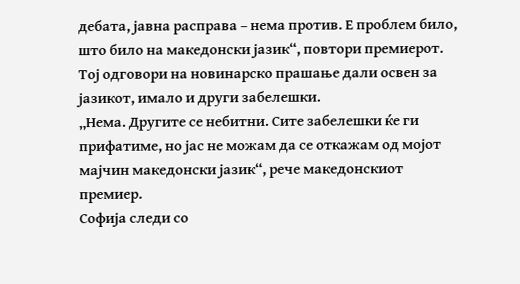дебата, јавна расправа – нема против. Е проблем било, што било на македонски јазик“, повтори премиерот.
Тој одговори на новинарско прашање дали освен за јазикот, имало и други забелешки.
„Нема. Другите се небитни. Сите забелешки ќе ги прифатиме, но јас не можам да се откажам од мојот мајчин македонски јазик“, рече македонскиот премиер.
Софија следи со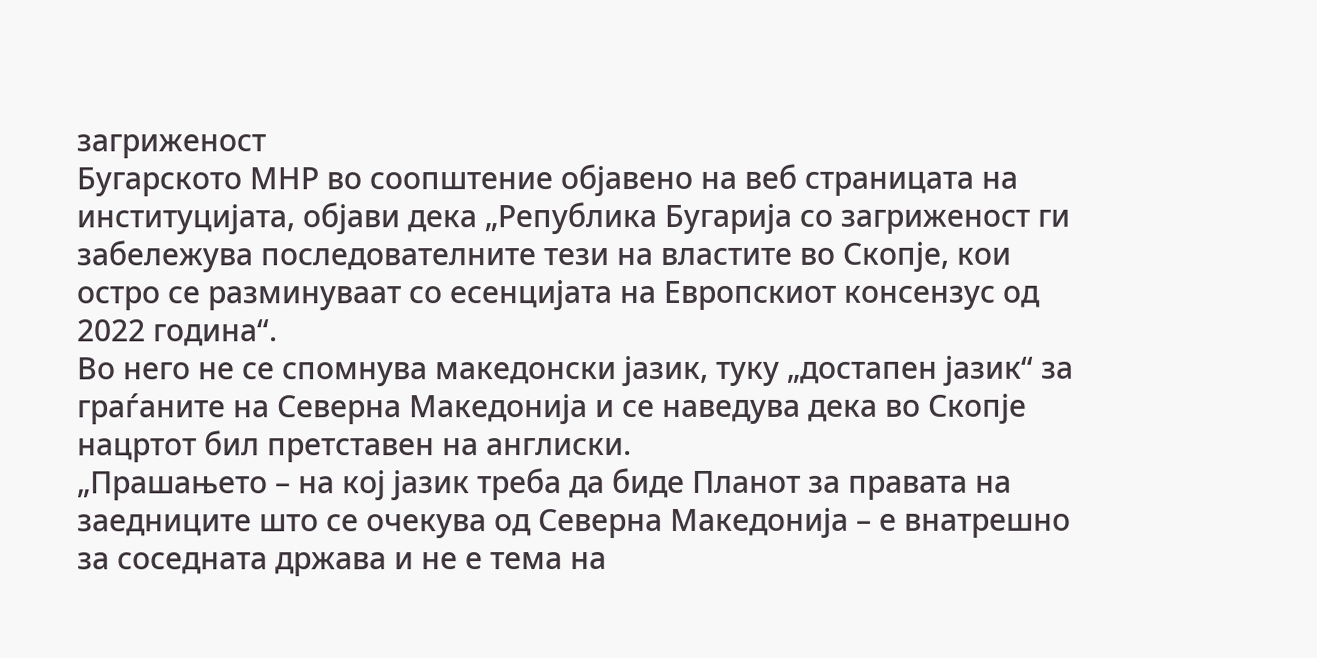загриженост
Бугарското МНР во соопштение објавено на веб страницата на институцијата, објави дека „Република Бугарија со загриженост ги забележува последователните тези на властите во Скопје, кои остро се разминуваат со есенцијата на Европскиот консензус од 2022 година“.
Во него не се спомнува македонски јазик, туку „достапен јазик“ за граѓаните на Северна Македонија и се наведува дека во Скопје нацртот бил претставен на англиски.
„Прашањето – на кој јазик треба да биде Планот за правата на заедниците што се очекува од Северна Македонија – е внатрешно за соседната држава и не е тема на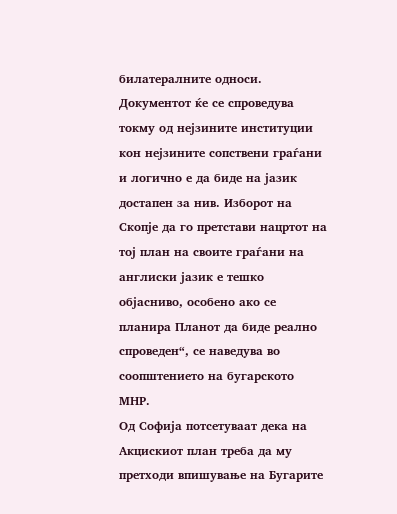билатералните односи. Документот ќе се спроведува токму од нејзините институции кон нејзините сопствени граѓани и логично е да биде на јазик достапен за нив. Изборот на Скопје да го претстави нацртот на тој план на своите граѓани на англиски јазик е тешко објасниво, особено ако се планира Планот да биде реално спроведен“, се наведува во соопштението на бугарското МНР.
Од Софија потсетуваат дека на Акцискиот план треба да му претходи впишување на Бугарите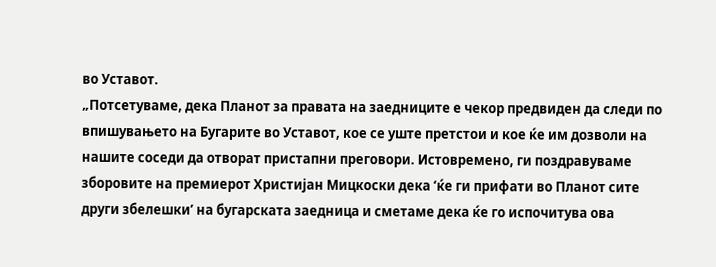во Уставот.
„Потсетуваме, дека Планот за правата на заедниците е чекор предвиден да следи по впишувањето на Бугарите во Уставот, кое се уште претстои и кое ќе им дозволи на нашите соседи да отворат пристапни преговори. Истовремено, ги поздравуваме зборовите на премиерот Христијан Мицкоски дека ‘ќе ги прифати во Планот сите други збелешки’ на бугарската заедница и сметаме дека ќе го испочитува ова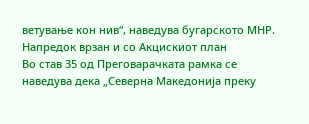ветување кон нив“, наведува бугарското МНР.
Напредок врзан и со Акцискиот план
Во став 35 од Преговарачката рамка се наведува дека „Северна Македонија преку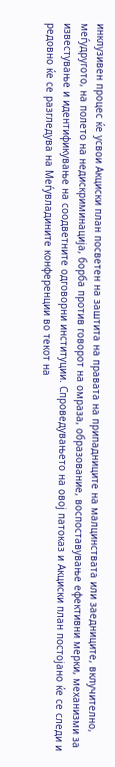инклузивен процес ќе усвои Акциски план посветен на заштита на правата на припадниците на малцинствата или заедниците, вклучително, меѓудругото, на полето на недискриминација, борба против говорот на омраза, образование, воспоставување ефективни мерки, механизми за известување и идентификување на соодветните одговорни институции. Спроведувањето на овој патоказ и Акциски план постојано ќе се следи и редовно ќе се разгледува на Меѓувладините конференции во текот на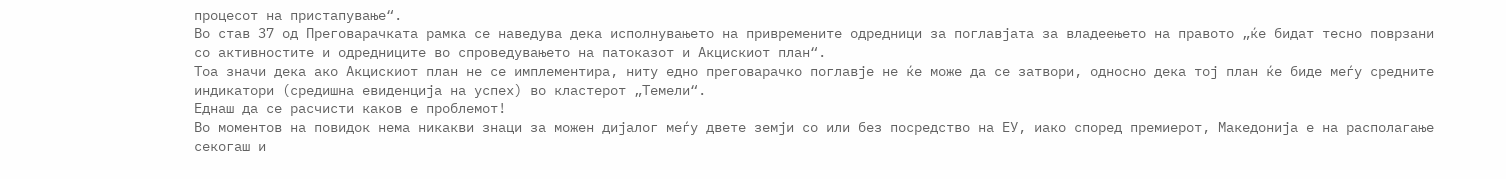процесот на пристапување“.
Во став 37 од Преговарачката рамка се наведува дека исполнувањето на привремените одредници за поглавјата за владеењето на правото „ќе бидат тесно поврзани со активностите и одредниците во спроведувањето на патоказот и Акцискиот план“.
Тоа значи дека ако Акцискиот план не се имплементира, ниту едно преговарачко поглавје не ќе може да се затвори, односно дека тој план ќе биде меѓу средните индикатори (средишна евиденција на успех) во кластерот „Темели“.
Еднаш да се расчисти каков е проблемот!
Во моментов на повидок нема никакви знаци за можен дијалог меѓу двете земји со или без посредство на ЕУ, иако според премиерот, Македонија е на располагање секогаш и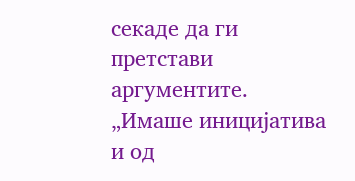секаде да ги претстави аргументите.
„Имаше иницијатива и од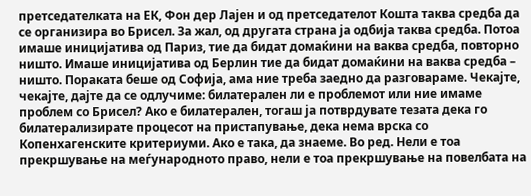претседателката на ЕК, Фон дер Лајен и од претседателот Кошта таква средба да се организира во Брисел. За жал, од другата страна ја одбија таква средба. Потоа имаше иницијатива од Париз, тие да бидат домаќини на ваква средба, повторно ништо. Имаше иницијатива од Берлин тие да бидат домаќини на ваква средба – ништо. Пораката беше од Софија, ама ние треба заедно да разговараме. Чекајте, чекајте, дајте да се одлучиме: билатерален ли е проблемот или ние имаме проблем со Брисел? Ако е билатерален, тогаш ја потврдувате тезата дека го билатерализирате процесот на пристапување, дека нема врска сo Копенхагенските критериуми. Ако е така, да знаеме. Во ред. Нели е тоа прекршување на меѓународното право, нели е тоа прекршување на повелбата на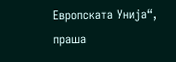Европската Унија“, праша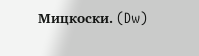Мицкоски. (Dw)